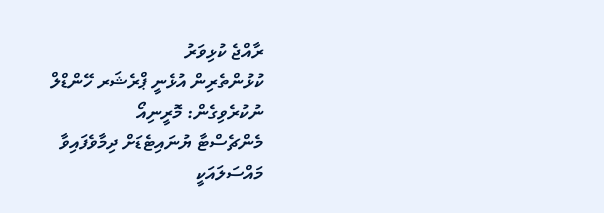ރާއްޖެ ކުޅިވަރު
ކުޅުންތެރިން އުޅެނީ ޕްރެޝަރ ހޭންޑްލް ނުކުރެވިގެން: މޮރީނިއޯ
މެންޗެސްޓާ ޔުނައިޓެޑަށް ދިމާވެފައިވާ މައްސަލައަކީ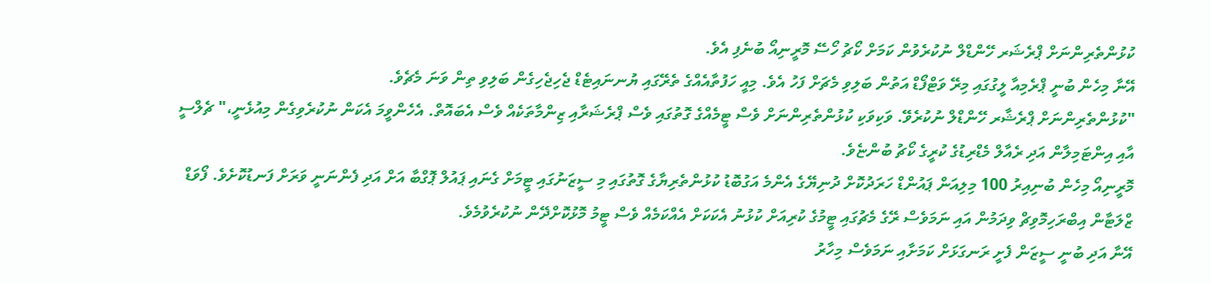ކުޅުންތެރިންނަށް ޕްރެޝަރ ހޭންޑްލް ނުކުރެވުން ކަމަށް ކޯޗު ހޯސޭ މޮރީނިއޯ ބުނެފި އެވެ.
އޭނާ މިހެން ބުނީ ޕްރެމިއާ ލީގުގައި މިރޭ ވަޓްފޯޑް އަތުން ބަލިވި މެޗަށް ފަހު އެވެ. މިއީ ހަފުތާއެއްގެ ތެރޭގައި ޔުނނައިޓެޑް ޖެހިޖެހިގެން ބަލިވި ތިން ވަނަ މެޗެވެ.
"ކުޅުންތެރިންނަށް ޕްރެޝާރ ހޭންޑްލް ނުކުރެވޭ. ވަކިވަކި ކުޅުންތެރިންނަށް ވެސް ޓީމެއްގެ ގޮތުގައި ވެސް ޕްރެޝަރާއި ޒިންމާތަކެއް ވެސް އެބައޮތް. އެހެންވީމަ އެކަން ނުކުރެވިގެން މިއުޅެނީ،" ޗެލްސީ އާއި އިންޓަމިލާން އަދި ރެއާލް މެޑްރިޑުގެ ކުރީގެ ކޯޗު ބުންޏެވެ.
މޮރީނިއޯ މިހެން ބުނިއިރު 100 މިލިއަން ޕައުންޑް ހަރަދުކޮށް ދުނިޔޭގެ އެންމެ އަގުބޮޑު ކުޅުންތެރިޔާގެ ގޮތުގައި މި ސީޒަނުގައި ޓީމަށް ގެނައި ޕައުލް ޕޮގްބާ އަށް އަދި ފެންނަނީ ވަރަށް ފަނޑުކޮށެވެ. ފޯވަޑް ޒްލަޓާން އިބްރަހިމޮވިޗް ވިދަމުން އައި ނަމަވެސް ރޭގެ މެޗުގައި ޓީމުގެ ކުރިއަށް ކުޅުނު އެކަކަށް އެއްކަމެއް ވެސް ޓީމު މޮޅުކޮށްދޭން ނުކުރެވުމެވެ.
އޭނާ އަދި ބުނީ ސީޒަން ފެށީ ރަނގަޅަށް ކަމަށާއި ނަމަވެސް މިހާރު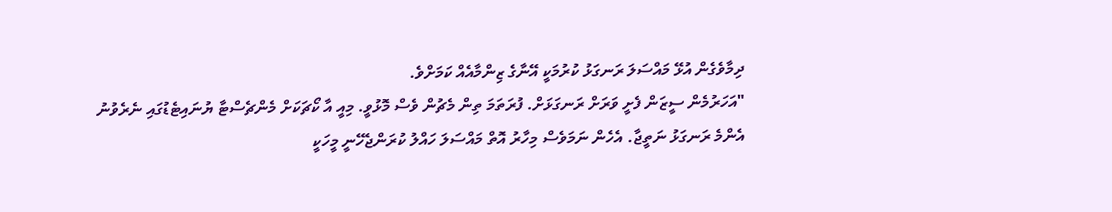ދިމާވެގެން އުޅޭ މައްސަލަ ރަނގަޅު ކުރުމަކީ އޭނާގެ ޒިންމާއެއް ކަމަށްވެ.
"އަހަރުމެން ސީޒަން ފެށީ ވަރަށް ރަނގަޅަށް. ފުރަތަމަ ތިން މެޗުން ވެސް މޮޅުވީ. މިއީ އާ ކޯޗަކަށް މެންޗެސްޓާ ޔުނައިޓެޑުގައި ނެރެވުނު އެންމެ ރަނގަޅު ނަތީޖާ. އެހެން ނަމަވެސް މިހާރު އޮތް މައްސަލަ ހައްލު ކުރަންޖެހޭނީ މީހަކީ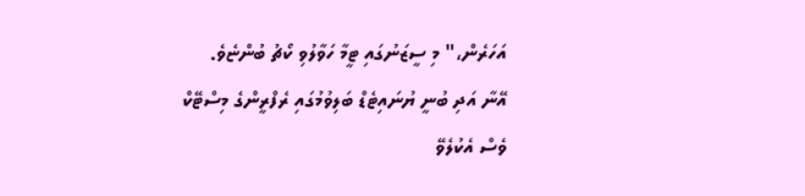އަހަރެން،" މި ސީޒަނުގައި ޓީމާ ހަވާލުވި ކޯޗު ބުންޏެވެ.
އޭނާ އަދި ބުނީ ޔުނައިޓެޑް ބަލިވުމުގައި ރެފްރީންގެ މިސްޓޭކް ވެސް އެކުލެވޭ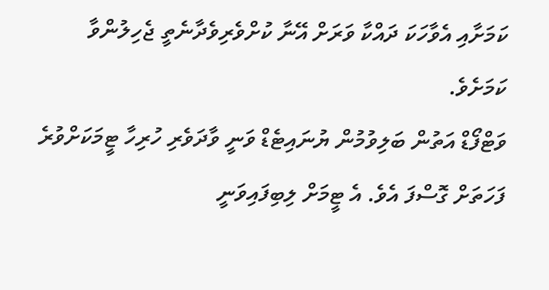ކަމަށާއި އެވާހަކަ ދައްކާ ވަރަށް އޭނާ ކުށްވެރިވެދާނެތީ ޖެހިލުންވާ ކަމަށެވެ.
ވަޓްފޯޑް އަތުން ބަލިވުމުން ޔުނައިޓެޑް ވަނީ ވާދަވެރި ހުރިހާ ޓީމަކަށްވުރެ ފަހަތަށް ގޮސްފަ އެވެ. އެ ޓީމަށް ލިބިފައިވަނީ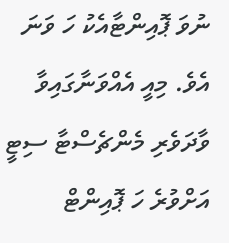ނުވަ ޕޮއިންޓާއެކު ހަ ވަނަ އެވެ. މިއީ އެއްވަނާގައިވާ ވާދަވެރި މެންޗެސްޓާ ސިޓީ އަށްވުރެ ހަ ޕޮއިންޓް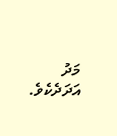މަދު އަދަދެކެވެ.